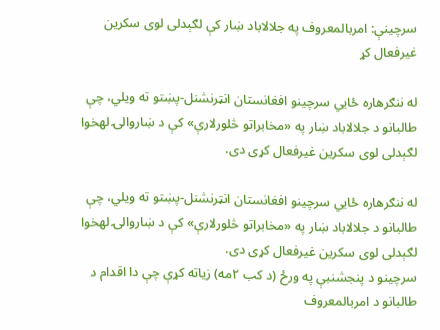سرچینې: امربالمعروف په جلالاباد ښار کې لګېدلی لوی سکرین غیرفعال کړ

له ننګرهاره ځایي سرچینو افغانستان انټرنشنل-پښتو ته ویلي، چې طالبانو د جلالاباد ښار په «مخابراتو څلورلارې» کې د ښاروالۍ لهخوا لګېدلی لوی سکرین غیرفعال کړی دی.

له ننګرهاره ځایي سرچینو افغانستان انټرنشنل-پښتو ته ویلي، چې طالبانو د جلالاباد ښار په «مخابراتو څلورلارې» کې د ښاروالۍ لهخوا لګېدلی لوی سکرین غیرفعال کړی دی.
سرچینو د پنجشنبې په ورځ (د کب ۲مه) زیاته کړې چې دا اقدام د طالبانو د امربالمعروف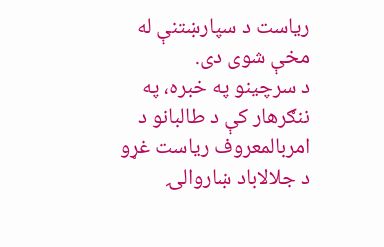ریاست د سپارښتنې له مخې شوی دی.
د سرچینو په خبره، په ننګرهار کې د طالبانو د امربالمعروف ریاست غړو د جلالاباد ښاروالۍ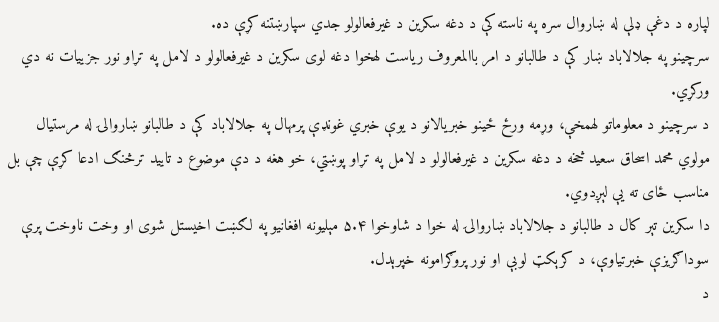لپاره د دغې ډلې له ښاروال سره په ناسته کې د دغه سکرین د غیرفعالولو جدي سپارښتنه کړې ده.
سرچینو په جلالاباد ښار کې د طالبانو د امر باالمعروف ریاست لهخوا دغه لوی سکرین د غیرفعالولو د لامل په تړاو نور جزییات نه دي ورکړي.
د سرچینو د معلوماتو لهمخې، وړمه ورځ ځینو خبریالانو د یوې خبري غونډې پرمهال په جلالاباد کې د طالبانو ښاروالۍ له مرستیال مولوي محمد اسحاق سعید څخه د دغه سکرین د غیرفعالولو د لامل په تړاو پوښتي، خو هغه د دې موضوع د تایید ترڅنګ ادعا کړې چې بل مناسب ځای ته یې لېږدوي.
دا سکرین تېر کال د طالبانو د جلالاباد ښاروالۍ له خوا د شاوخوا ۵.۴ مېلیونه افغانیو په لګښت اخیستل شوی او وخت ناوخت پرې سوداګریزې خبرتیاوې، د کرېکټ لوبې او نور پروګرامونه خپرېدل.
د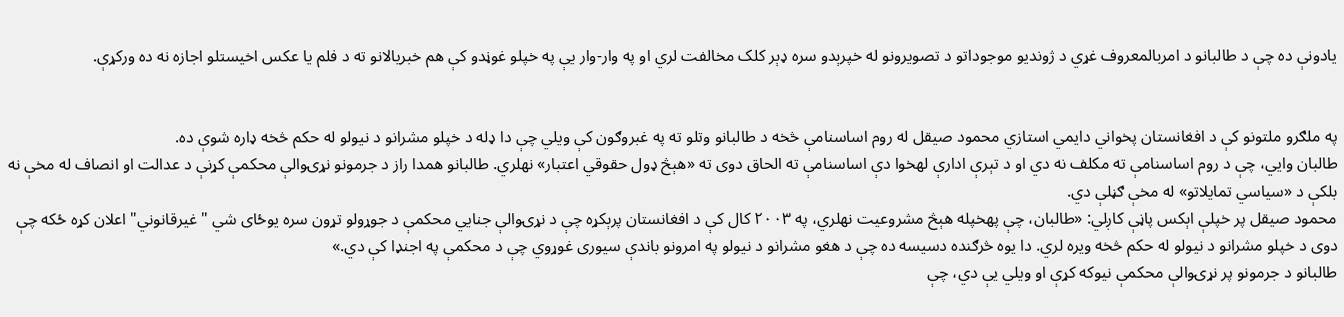یادونې ده چې د طالبانو د امربالمعروف غړي د ژوندیو موجوداتو د تصویرونو له خپرېدو سره ډېر کلک مخالفت لري او په وار-وار یې په خپلو غوڼدو کې هم خبریالانو ته د فلم یا عکس اخیستلو اجازه نه ده ورکړې.


په ملګرو ملتونو کې د افغانستان پخواني دایمي استازي محمود صیقل له روم اساسنامې څخه د طالبانو وتلو ته په غبروګون کې ویلي چې دا ډله د خپلو مشرانو د نیولو له حکم څخه ډاره شوې ده.
طالبان وایي، چې د روم اساسنامې ته مکلف نه دي او د تېرې ادارې لهخوا دې اساسنامې ته الحاق دوی ته «هېڅ ډول حقوقي اعتبار» نهلري. طالبانو همدا راز د جرمونو نړۍوالې محکمې کړنې د عدالت او انصاف له مخې نه بلکې د «سیاسي تمايلاتو» له مخې ګڼلې دي.
محمود صیقل پر خپلې اېکس پاڼې کاږلي: «طالبان، چې پهخپله هېڅ مشروعیت نهلري، په ۲۰۰۳ کال کې د افغانستان پرېکړه چې د نړۍوالې جنایي محکمې د جوړولو تړون سره یوځای شي "غیرقانوني" اعلان کړه ځکه چې دوی د خپلو مشرانو د نیولو له حکم څخه ویره لري. دا یوه څرګنده دسیسه ده چې د هغو مشرانو د نیولو په امرونو باندې سیوری غوړوي چې د محکمې په اجنډا کې دي.»
طالبانو د جرمونو پر نړۍوالې محکمې نیوکه کړې او ویلي یې دي، چې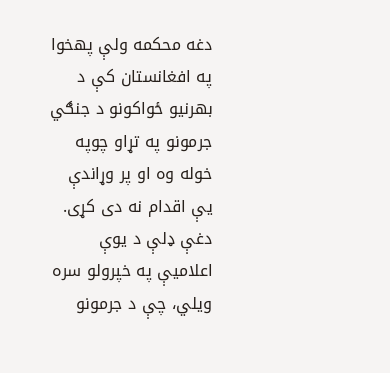دغه محکمه ولې پهخوا په افغانستان کې د بهرنیو ځواکونو د جنګي جرمونو په تړاو چوپه خوله وه او پر وړاندې یې اقدام نه دی کړی.
دغې ډلې د یوې اعلامیې په خپرولو سره ویلي، چې د جرمونو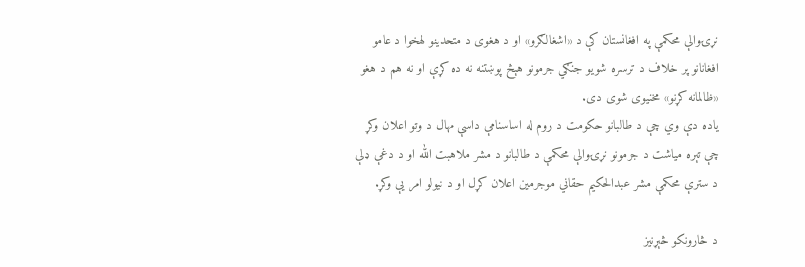نړۍوالې محکمې په افغانستان کې د «اشغالګرو» او د هغوی د متحدینو لهخوا د عامو افغانانو پر خلاف د ترسره شویو جنګي جرمونو هېڅ پوښتنه نه ده کړې او نه هم د هغو «ظالمانه کړنو» مخنیوی شوی دی.
یاده دې وي چې د طالبانو حکومت د روم له اساسنامې داسې مهال د وتو اعلان وکړ چې تېره میاشت د جرمونو نړۍوالې محکمې د طالبانو د مشر ملاهبت الله او د دغې ډلې د سترې محکمې مشر عبدالحکیم حقاني موجرمین اعلان کړل او د نیولو امر یې وکړ.

د څارونکو څېړنیز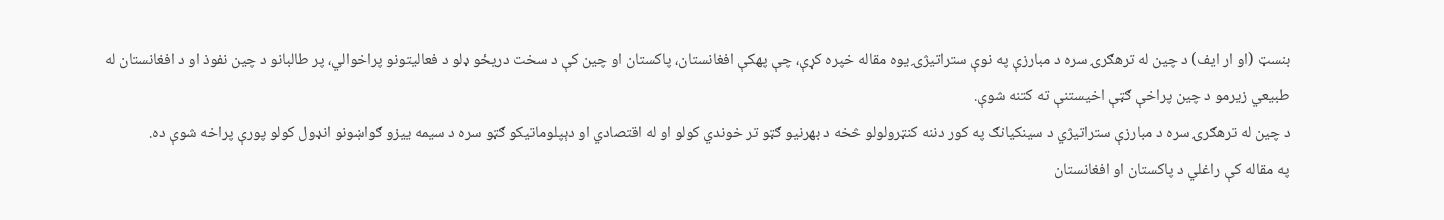بنسټ (او ار ایف) د چین له ترهګرۍ سره د مبارزې په نوې ستراتیژۍ یوه مقاله خپره کړې، چې پهکې افغانستان، پاکستان او چین کې د سخت دریځو ډلو د فعالیتونو پراخوالي، پر طالبانو د چین نفوذ او د افغانستان له طبیعي زیرمو د چین پراخې ګټې اخیستنې ته کتنه شوې.
د چين له ترهګرۍ سره د مبارزې ستراتيژي د سینکیانګ په کور دننه کنټرولولو څخه د بهرنيو ګټو تر خوندي کولو او له اقتصادي او دېپلوماتيکو ګټو سره د سيمه ييزو ګواښونو انډول کولو پورې پراخه شوې ده.
په مقاله کې راغلي د پاکستان او افغانستان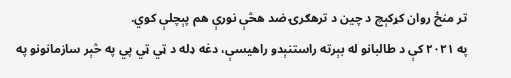تر منځ روان کړکېچ د چین د ترهګرۍ ضد هڅې نورې هم پېچلې کوي.
په ۲۰۲۱ کې د طالبانو له بېرته راستنېدو راهیسې، دغه ډله د ټي ټي پي په څېر سازمانونو په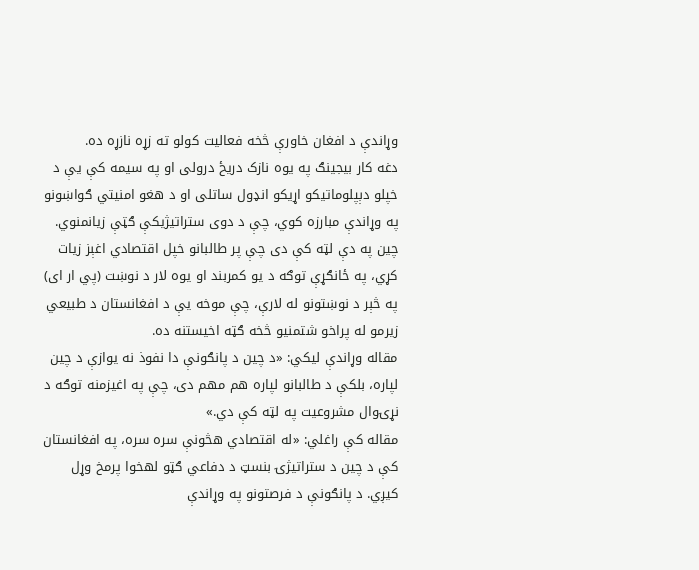وړاندې د افغان خاورې څخه فعالیت کولو ته زړه نازړه ده.
دغه کار بیجینګ په یوه نازک دریځ درولی او په سیمه کې یې د خپلو دېپلوماتیکو اړیکو انډول ساتلی او د هغو امنیتي ګواښونو په وړاندې مبارزه کوي، چې د دوی ستراتیژیکې ګټې زیانمنوي.
چین په دې لټه کې دی چې پر طالبانو خپل اقتصادي اغېز زیات کړي، په ځانګړې توګه د یو کمربند او یوه لار د نوښت (پي ار ای) په څېر د نوښتونو له لارې، چې موخه یې د افغانستان د طبیعي زیرمو له پراخو شتمنیو څخه ګټه اخیستنه ده.
مقاله وړاندې لیکي: «د چین د پانګونې دا نفوذ نه یوازې د چین لپاره، بلکې د طالبانو لپاره هم مهم دی، چې په اغیزمنه توګه د نړۍوال مشروعیت په لټه کې دي.»
مقاله کې راغلي: «له اقتصادي هڅونې سره سره، په افغانستان کې د چین د ستراتیژۍ بنسټ د دفاعي ګټو لهخوا پرمخ وړل کیږي. د پانګونې د فرصتونو په وړاندې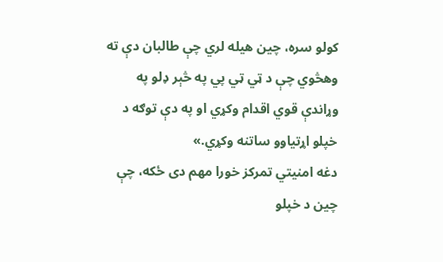کولو سره، چین هیله لري چې طالبان دې ته وهڅوي چې د ټي ټي پي په څېر ډلو په وړاندې قوي اقدام وکړي او په دې توګه د خپلو اړتیاوو ساتنه وکړي.»
دغه امنیتي تمرکز خورا مهم دی ځکه، چې چین د خپلو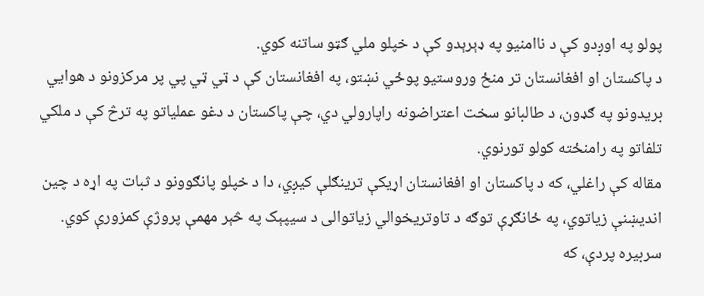پولو په اوږدو کې د ناامنیو په ډېرېدو کې د خپلو ملي ګټو ساتنه کوي.
د پاکستان او افغانستان تر منځ وروستیو پوځي نښتو، په افغانستان کې د ټي ټي پي پر مرکزونو د هوايي بریدونو په ګډون، د طالبانو سخت اعتراضونه راپارولي دي، چې پاکستان د دغو عملیاتو په ترڅ کې د ملکي تلفاتو په رامنځته کولو تورنوي.
مقاله کې راغلي، که د پاکستان او افغانستان اړیکې ترینګلې کیږي، دا د خپلو پانګوونو د ثبات په اړه د چین اندیښنې زیاتوي، په ځانګړې توګه د تاوتریخوالي زیاتوالی د سیپېک په څېر مهمې پروژې کمزورې کوي.
سربیره پردې، که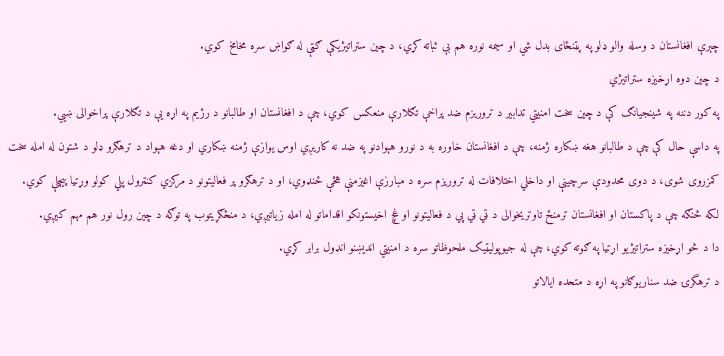چېرې افغانستان د وسله والو ډلو په پټنځای بدل شي او سیمه نوره هم بې ثباته کړي، د چین ستراتیژیکې ګټې له ګواښ سره مخامخ کوي.
د چین دوه اړخیزه ستراتیژي
په کور دننه په شينجيانګ کې د چين سخت امنيتي تدابیر د تروريزم ضد پراخې تګلارې منعکس کوي، چې د افغانستان او طالبانو د رژيم په اړه يې د تګلارې پراخوالی ښيي.
په داسې حال کې چې د طالبانو هغه ښکاره ژمنه، چې د افغانستان خاوره به د نورو هېوادنو په ضد نه کاریږي اوس یوازې ژمنه ښکاري او دغه هېواد د ترهګرو ډلو د شتون له امله سخت کمزروی شوی، د دوی محدودې سرچینې او داخلي اختلافات له تروریزم سره د مبارزې اغیزمنې هڅې ځنډوي، او د ترهګرو پر فعالیتونو د مرکزي کنټرول پلي کولو وړتیا پیچلې کوي.
لکه څنګه چې د پاکستان او افغانستان ترمنځ تاوتریخوالی د ټي ټي پي د فعالیتونو او غچ اخیستونکو اقداماتو له امله زیاتیږي، د منځګړیتوب په توګه د چین رول نور هم مهم کیږي.
دا د څو اړخیزه ستراتیژیو اړتیا په ګوته کوي، چې له جیوپولیټیک ملحوظاتو سره د امنیتي اندیښنو انډول برابر کړي.
د ترهگرۍ ضد سناریوګانو په اړه د متحده ایالاتو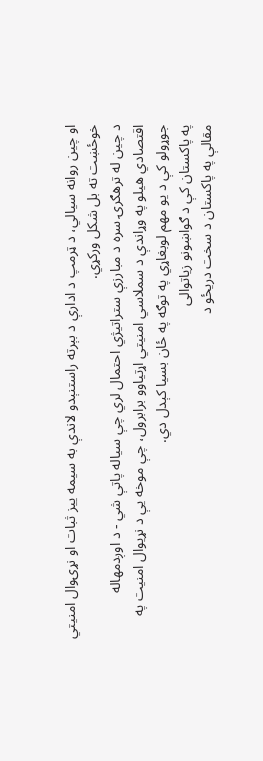او چین روانه سیالي، د ټرمپ د ادارې د بېرته راستنېدو لاندې به سیمه ییز ثبات او نړۍوال امنیتي خوځښت ته بل شکل ورکړي.
د چین له ترهګرۍ سره د مبارزې ستراتیژي احتمال لري چې سیاله پاتې شي - د اوږدمهاله اقتصادي هیلو په وړاندې د سملاسي امنیتي اړتیاوو برابرول، چې موخه یې د نړیوال امنیت په جوړولو کې د یو مهم لوبغاړي په توګه په ځان بسیا کېدل دي.
په پاکستان کې د ګواښونو زیاتوالی
مقالې په پاکستان د سخت دریځو د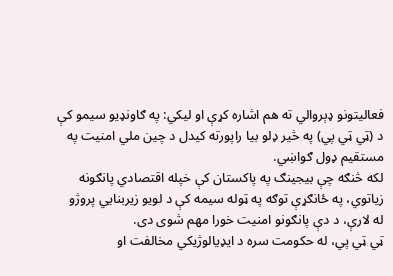فعالیتونو ډېروالي ته هم اشاره کړې او لیکي: په ګاونډیو سیمو کې د (ټي ټي پي) په څیر ډلو بیا راپورته کیدل د چین ملي امنیت په مستقیم ډول ګواښي.
لکه څنګه چې بیجینګ په پاکستان کې خپله اقتصادي پانګونه زیاتوي، په ځانګړې توګه په ټوله سیمه کې د لویو زیربنایي پروژو له لارې، د دې پانګونو امنیت خورا مهم شوی دی.
ټي ټي پي، له حکومت سره د ایډیالوژیکي مخالفت او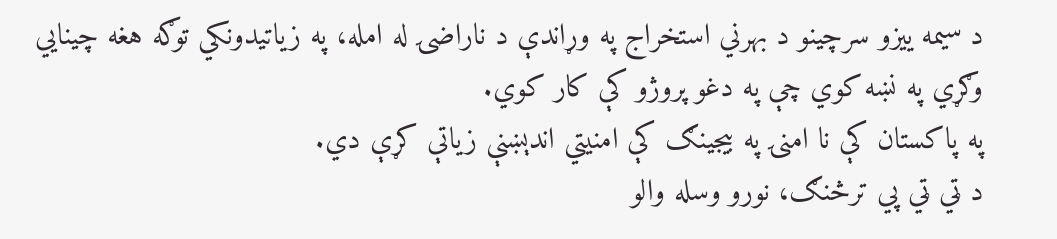د سیمه ییزو سرچینو د بهرني استخراج په وړاندې د ناراضۍ له امله، په زیاتیدونکي توګه هغه چینایي وګړي په نښه کوي چې په دغو پروژو کې کار کوي.
په پاکستان کې نا امنۍ په بیجینګ کې امنیتي اندېښنې زیاتې کړې دي.
د ټي ټي پي ترڅنګ، نورو وسله والو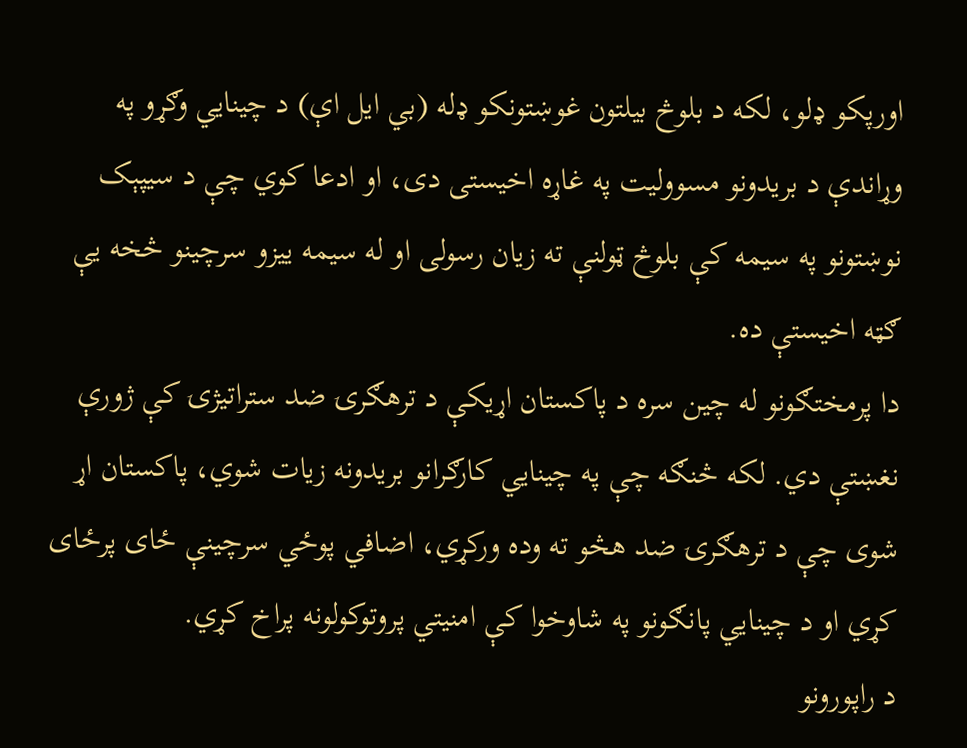اورپکو ډلو، لکه د بلوڅ بیلتون غوښتونکو ډله (بي ایل اې) د چینایي وګړو په وړاندې د بریدونو مسوولیت په غاړه اخیستی دی، او ادعا کوي چې د سیپېک نوښتونو په سیمه کې بلوڅ ټولنې ته زیان رسولی او له سیمه ییزو سرچینو څخه یې ګټه اخیستې ده.
دا پرمختګونو له چین سره د پاکستان اړیکې د ترهګرۍ ضد ستراتیژۍ کې ژورې نغښتې دي. لکه څنګه چې په چینایي کارګرانو بریدونه زیات شوي، پاکستان اړ شوی چې د ترهګرۍ ضد هڅو ته وده ورکړي، اضافي پوځي سرچینې ځای پرځای کړي او د چینایي پانګونو په شاوخوا کې امنیتي پروتوکولونه پراخ کړي.
د راپورونو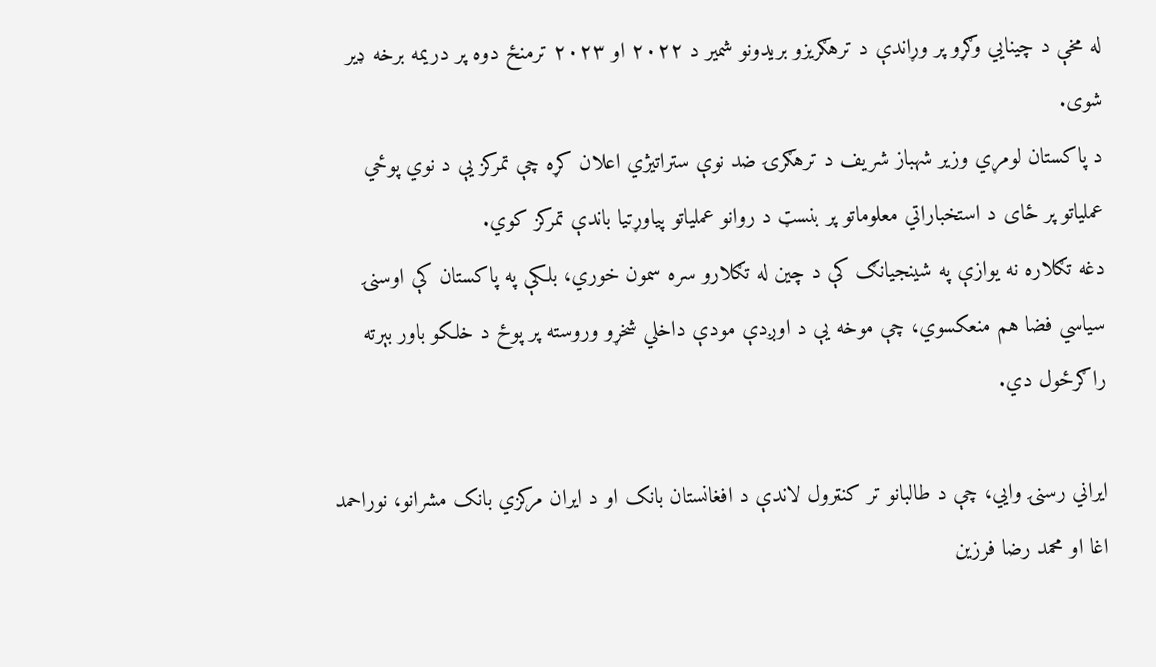له مخې د چینایي وګړو پر وړاندې د ترهګریزو بریدونو شمیر د ۲۰۲۲ او ۲۰۲۳ ترمنځ دوه پر دریمه برخه ډیر شوی.
د پاکستان لومړي وزیر شهباز شریف د ترهګرۍ ضد نوې ستراتیژي اعلان کړه چې تمرکز یې د نوي پوځي عملیاتو پر ځای د استخباراتي معلوماتو پر بنسټ د روانو عملیاتو پیاوړتیا باندې تمرکز کوي.
دغه تګلاره نه يوازې په شينجيانګ کې د چين له تګلارو سره سمون خوري، بلکې په پاکستان کې اوسنۍ سياسي فضا هم منعکسوي، چې موخه يې د اوږدې مودې داخلي شخړو وروسته پر پوځ د خلکو باور بېرته راګرځول دي.

ایراني رسنۍ وايي، چې د طالبانو تر کنټرول لاندې د افغانستان بانک او د ایران مرکزي بانک مشرانو، نوراحمد اغا او محمد رضا فرزین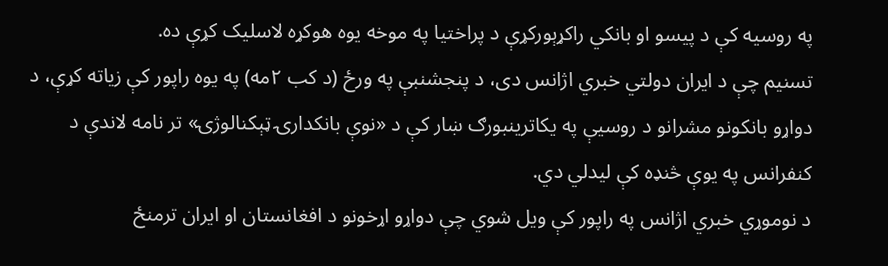په روسیه کې د پیسو او بانکي راکړېورکړې د پراختیا په موخه یوه هوکړه لاسلیک کړې ده.
تسنیم چې د ایران دولتي خبري اژانس دی، د پنجشنبې په ورځ (د کب ۲مه) په یوه راپور کې زیاته کړې، د دواړو بانکونو مشرانو د روسیې په یکاترینبورګ ښار کې د «نوې بانکدارۍ ټېکنالوژۍ» تر نامه لاندې د کنفرانس په یوې څنډه کې لیدلي دي.
د نوموړي خبري اژانس په راپور کې ویل شوي چې دواړو اړخونو د افغانستان او ایران ترمنځ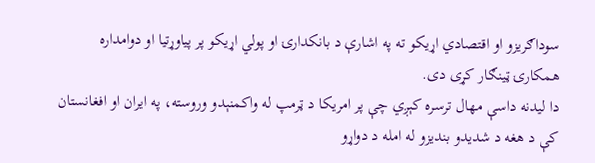سوداګریزو او اقتصادي اړیکو ته په اشارې د بانکدارۍ او پولي اړیکو پر پیاوړتیا او دوامداره همکارۍ ټینګار کړی دی.
دا لیدنه داسې مهال ترسره کېږي چې پر امریکا د ټرمپ له واکمنېدو وروسته، په ایران او افغانستان کې د هغه د شدیدو بندیزو له امله د دواړو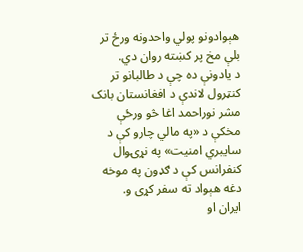هېوادونو پولي واحدونه ورځ تر بلې مخ پر کښته روان دي.
د یادونې ده چې د طالبانو تر کنټرول لاندې د افغانستان بانک مشر نوراحمد اغا څو ورځې مخکې د «په مالي چارو کې د سایبري امنیت» په نړۍوال کنفرانس کې د ګډون په موخه دغه هېواد ته سفر کړی و.
ایران او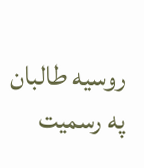روسیه طالبان په رسمیت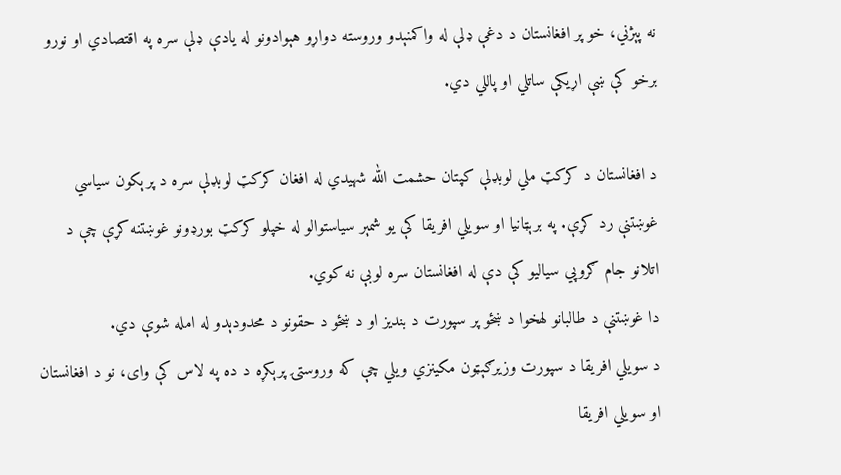نه پېژني، خو پر افغانستان د دغې ډلې له واکمنېدو وروسته دواړو هېوادونو له یادې ډلې سره په اقتصادي او نورو برخو کې ښې اړیکې ساتلي او پاللي دي.

د افغانستان د کرکټ ملي لوبډلې کپتان حشمت الله شهیدي له افغان کرکټ لوبډلې سره د پرېکون سیاسي غوښتنې رد کړې. په برېټانیا او سویلي افریقا کې یو شمېر سیاستوالو له خپلو کرکټ بورډونو غوښتنه کړې چې د اتلانو جام ګروپي سیالیو کې دې له افغانستان سره لوبې نه کوي.
دا غوښتنې د طالبانو لهخوا د ښځو پر سپورت د بندیز او د ښځو د حقونو د محدودېدو له امله شوې دي.
د سویلي افریقا د سپورت وزیرګېټون مکینزي ویلي چې که وروستۍ پرېکړه د ده په لاس کې وای، نو د افغانستان او سویلي افریقا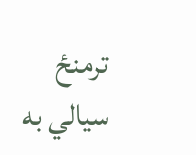ترمنځ سیالي به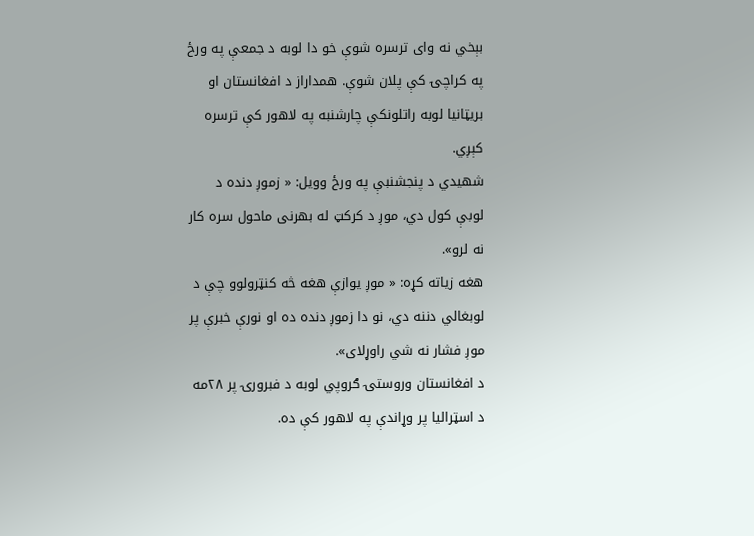بېخي نه وای ترسره شوې خو دا لوبه د جمعې په ورځ په کراچۍ کې پلان شوې. همداراز د افغانستان او بریټانیا لوبه راتلونکې چارشنبه په لاهور کې ترسره کېږي.
شهیدي د پنجشنبې په ورځ وویل: « زموږ دنده د لوبې کول دي، موږ د کرکټ له بهرنی ماحول سره کار نه لرو».
هغه زیاته کړه: « موږ یوازې هغه څه کنټرولوو چې د لوبغالي دننه دي، نو دا زموږ دنده ده او نورې خبرې پر موږ فشار نه شي راوړلای».
د افغانستان وروستۍ ګروپي لوبه د فبرورۍ پر ۲۸مه د اسټرالیا پر وړاندې په لاهور کې ده.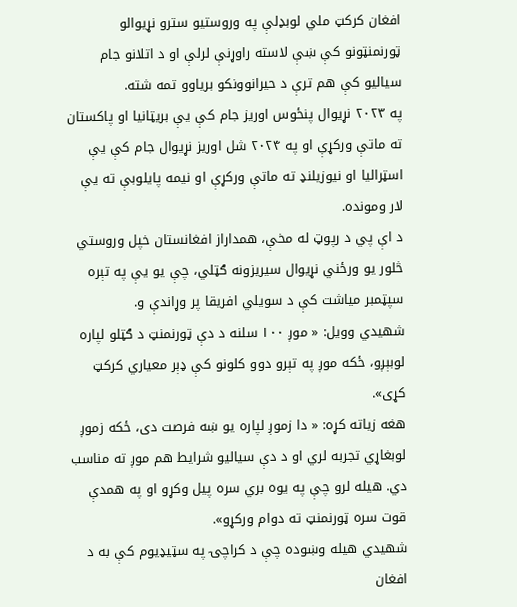افغان کرکټ ملي لوبډلې په وروستیو سترو نړیوالو ټورنمنټونو کې ښې لاسته راوړنې لرلې او د اتلانو جام سیالیو کې هم ترې د حیرانوونکو بریاوو تمه شته.
په ۲۰۲۳ نړیوال پنځوس اوریز جام کې یې بریټانیا او پاکستان ته ماتې ورکړې او په ۲۰۲۴ شل اوریز نړیوال جام کې یې اسټرالیا او نیوزیلنډ ته ماتې ورکړې او نیمه پایلوبې ته یې لار ومونده.
د اې پي د رپوټ له مخې، همداراز افغانستان خپل وروستي څلور یو ورځني نړیوال سیریزونه ګټلي، چې یو یې په تېره سپټمبر میاشت کې د سویلي افریقا پر وړاندې و.
شهیدي وویل: « موږ ۱۰۰ سلنه د دې ټورنمنټ د ګټلو لپاره لوبېږو، ځکه موږ په تېرو دوو کلونو کې ډېر معیاري کرکټ کړی».
هغه زیاته کړه: « دا زموږ لپاره یو ښه فرصت دی، ځکه زموږ لوبغاړي تجربه لري او د دې سیالیو شرایط هم موږ ته مناسب دي. هیله لرو چې په یوه بري سره پیل وکړو او په همدې قوت سره ټورنمنټ ته دوام ورکړو».
شهیدي هیله وښوده چې د کراچۍ په سټيډیوم کې به د افغان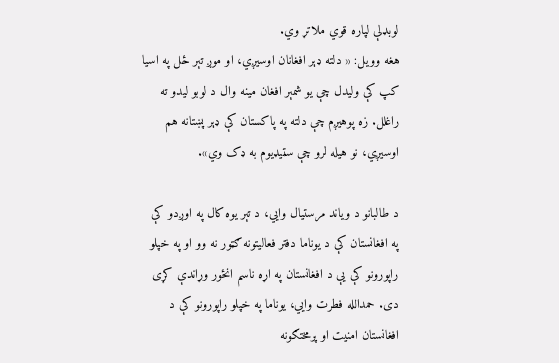لوبډلې لپاره قوي ملاتړ وي.
هغه وویل: « دلته ډېر افغانان اوسیږي، او موږ تېر ځل په اسیا کپ کې ولیدل چې یو شمېر افغان مینه وال د لوبو لیدو ته راغلل. زه پوهیږم چې دلته په پاکستان کې ډېر پښتانه هم اوسیږي، نو هیله لرو چې سټيډیوم به ډک وي».

د طالبانو د ویاند مرستیال وايي، د تېر یوه کال په اوږدو کې په افغانستان کې د یوناما دفتر فعالیتونه ګټور نه وو او په خپلو راپورونو کې یې د افغانستان په اړه ناسم انځور وړاندې کړی دی. حمدالله فطرت وايي، یوناما په خپلو راپورونو کې د افغانستان امنیت او پرمختګونه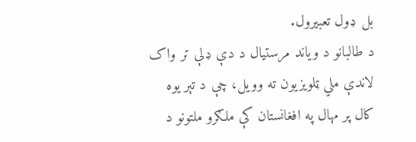بل ډول تعبیرول.
د طالبانو د ویاند مرستیال د دې ډلې تر واک لاندې ملي ټلویزیون ته وویل، چې د تېر یوه کال پر مهال په افغانستان کې ملګرو ملتونو د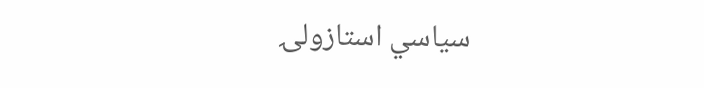سیاسي استازولۍ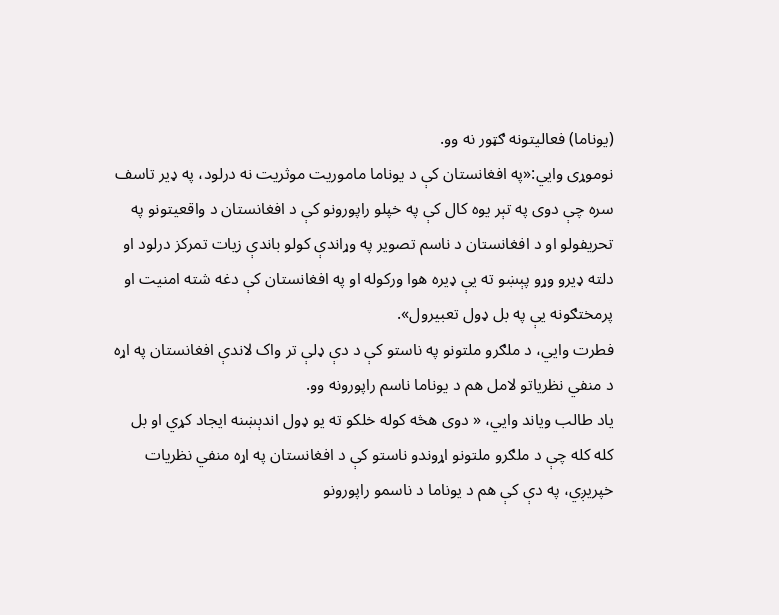(یوناما) فعالیتونه ګټور نه وو.
نوموړی وایي:«په افغانستان کې د یوناما ماموریت موثریت نه درلود، په ډیر تاسف سره چې دوی په تېر یوه کال کې په خپلو راپورونو کې د افغانستان د واقعیتونو په تحریفولو او د افغانستان د ناسم تصویر په وړاندې کولو باندې زیات تمرکز درلود او دلته ډیرو وړو پېښو ته یې ډیره هوا ورکوله او په افغانستان کې دغه شته امنیت او پرمختګونه یې په بل ډول تعبیرول».
فطرت وايي، د ملګرو ملتونو په ناستو کې د دې ډلې تر واک لاندې افغانستان په اړه د منفي نظریاتو لامل هم د یوناما ناسم راپورونه وو.
یاد طالب ویاند وايي، « دوی هڅه کوله خلکو ته یو ډول اندېښنه ایجاد کړي او بل کله کله چې د ملګرو ملتونو اړوندو ناستو کې د افغانستان په اړه منفي نظریات خپریږي، په دې کې هم د یوناما د ناسمو راپورونو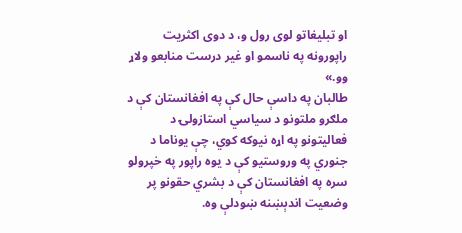او تبلیغاتو لوی رول و، د دوی اکثریت راپورونه په ناسمو او غیر درست منابعو ولاړ وو.»
طالبان په داسې حال کې په افغانستان کې د ملګرو ملتونو د سیاسي استازولۍ د فعالیتونو په اړه نیوکه کوي، چې یوناما د جنوري په وروستیو کې د یوه راپور په خپرولو سره په افغانستان کې د بشري حقونو پر وضعیت اندېښنه ښودلې وه.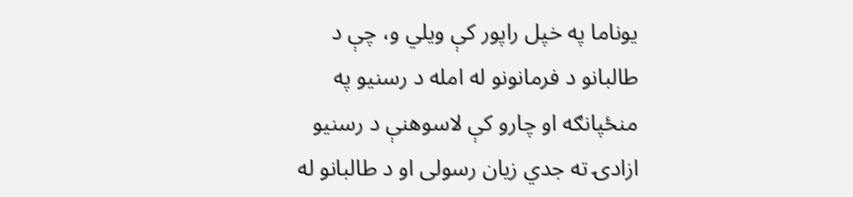یوناما په خپل راپور کې ویلي و، چې د طالبانو د فرمانونو له امله د رسنیو په منځپانګه او چارو کې لاسوهنې د رسنیو ازادۍ ته جدي زیان رسولی او د طالبانو له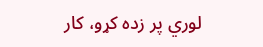لوري پر زده کړو، کار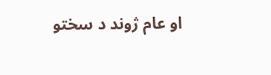او عام ژوند د سختو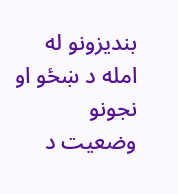بندیزونو له امله د ښځو او نجونو وضعیت د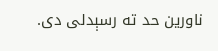ناورین حد ته رسېدلی دی.